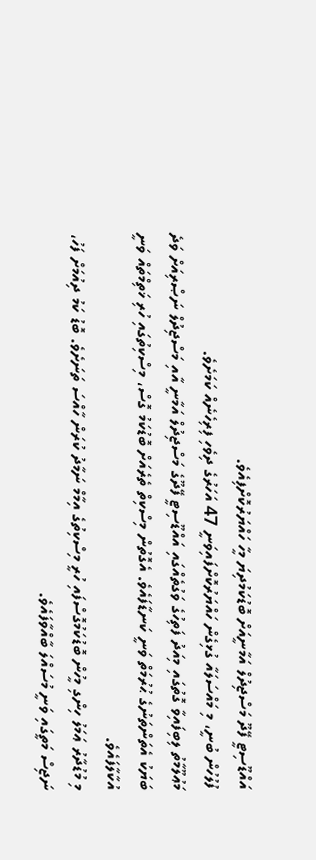އައްޑޫސިޓީ ފޭދޫ މަސްޖިދުލް އަމާނީއަށް ބޮޑުކަމުދިޔަ މީހާ ހައްޔަރުކޮށްފިއެވެ.
ފުލުހުން ބުނީ، މި މައްސަލައާ ގުޅިގެން ހައްޔަރުކޮށްފައިވަނީ 47 އަހަރުގެ ދިވެހި ފިރިހެނެއް ކަމަށެވެ.
މަޢުލޫމާތު ލިބިފައިވާ ގޮތުގައި މިއަދު ފަތިހުގެ ވަގުތެއްގައި އައްޑޫސިޓީ ފޭދޫގެ މަސްޖިދުލް އަމާނީ އާއި މަސްޖިދުލް ނަޞްރިއަށް ވަދެ ބަޔަކު އެތަންތަނުގެ ޙުރުމަތް ވަނީ ކަނޑާފައެވެ. އެގޮތުން މިސްކިތް ތެރެއަށް ބޮޑުކަމު ގޮސް، މިސްކިތުގައި ހުރި ޚަތިމްތައް ވަނީ އުކާލާފައެވެ.
މި މުޑުދާރު ޢަމަލު ހިންގި މީހުން ބޮޑުކަމުގޮސްފައި ހުރީ މިސްކިތުގެ އިމާމް ނަމާދު ކުރަން ހާއްސަ ތަނަށެވެ. ބޮޑު ކަމު ދިއުމަށް ފަހު، ނަޖިސް މަތީގައި ވަނީ މުސައްލަ ބާއްވާފައެވެ.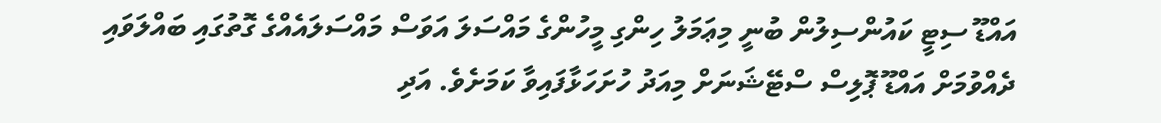އައްޑޫ ސިޓީ ކައުންސިލުން ބުނީ މިޢަމަލު ހިންގި މީހުންގެ މައްސަލަ އަވަސް މައްސަލައެއްގެ ގޮތުގައި ބައްލަވައި ދެއްވުމަށް އައްޑޫ ޕޮލިސް ސްޓޭޝަނަށް މިއަދު ހުށަހަޅާފައިވާ ކަމަށެވެ. އަދި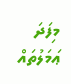މިފަދަ ޢަމަލުތައް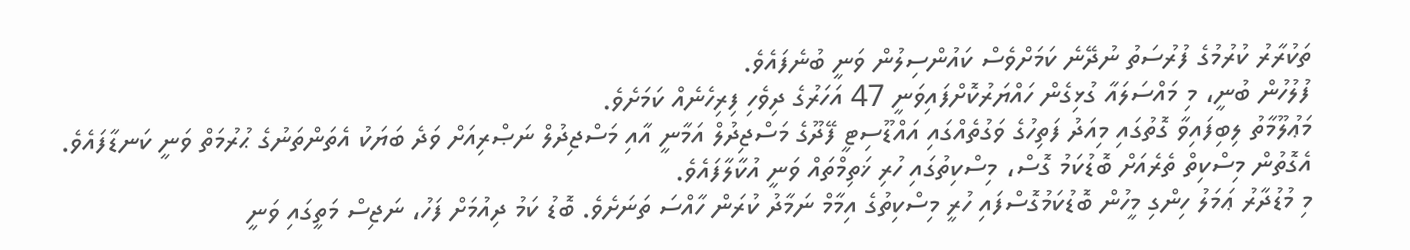ތަކުރާރު ކުރުމުގެ ފުރުސަތު ނުދޭނެ ކަމަށްވެސް ކައުންސިލުން ވަނީ ބުނެފައެވެ.
ފުލުހުން ބުނީ، މި މައްސަލައާ ގުޅިގެން ހައްޔަރުކޮށްފައިވަނީ 47 އަހަރުގެ ދިވެހި ފިރިހެނެއް ކަމަށެވެ.
މަޢުލޫމާތު ލިބިފައިވާ ގޮތުގައި މިއަދު ފަތިހުގެ ވަގުތެއްގައި އައްޑޫސިޓީ ފޭދޫގެ މަސްޖިދުލް އަމާނީ އާއި މަސްޖިދުލް ނަޞްރިއަށް ވަދެ ބަޔަކު އެތަންތަނުގެ ޙުރުމަތް ވަނީ ކަނޑާފައެވެ. އެގޮތުން މިސްކިތް ތެރެއަށް ބޮޑުކަމު ގޮސް، މިސްކިތުގައި ހުރި ޚަތިމްތައް ވަނީ އުކާލާފައެވެ.
މި މުޑުދާރު ޢަމަލު ހިންގި މީހުން ބޮޑުކަމުގޮސްފައި ހުރީ މިސްކިތުގެ އިމާމް ނަމާދު ކުރަން ހާއްސަ ތަނަށެވެ. ބޮޑު ކަމު ދިއުމަށް ފަހު، ނަޖިސް މަތީގައި ވަނީ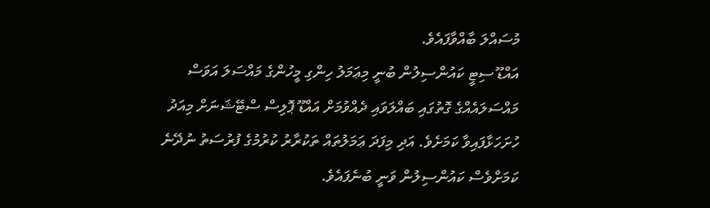މުސައްލަ ބާއްވާފައެވެ.
އައްޑޫ ސިޓީ ކައުންސިލުން ބުނީ މިޢަމަލު ހިންގި މީހުންގެ މައްސަލަ އަވަސް މައްސަލައެއްގެ ގޮތުގައި ބައްލަވައި ދެއްވުމަށް އައްޑޫ ޕޮލިސް ސްޓޭޝަނަށް މިއަދު ހުށަހަޅާފައިވާ ކަމަށެވެ. އަދި މިފަދަ ޢަމަލުތައް ތަކުރާރު ކުރުމުގެ ފުރުސަތު ނުދޭނެ ކަމަށްވެސް ކައުންސިލުން ވަނީ ބުނެފައެވެ.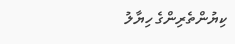ކިޔުންތެރިންގެ ހިޔާލު